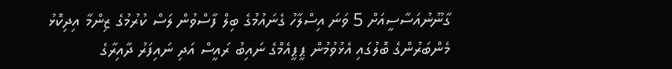ގާނޫނުއަސާސީއަށް 5 ވަނަ އިސްލާހު ގެނައުމުގެ ބިލް ފާސްވުން ލަސް ކުރުމުގެ ޒިންމާ އިދިކޮޅު މެންބަރުންގެ ބޮލުގައި އެޅުވުމުން ޕީޕީއެމްގެ ނައިބު ރައީސް އަދި ނައިފަރު ދާއިރާގެ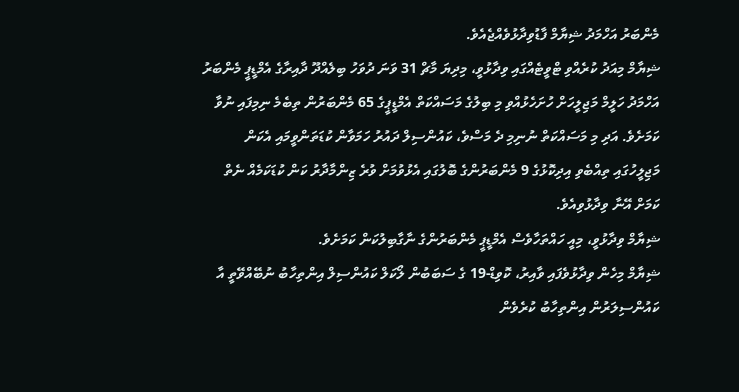މެންބަރު އަހްމަދު ޝިޔާމް ފާޑުވިދާޅުވެއްޖެއެވެ.
ޝިޔާމް މިއަދު ކުރެއްވި ޓްވީޓެއްގައި ވިދާޅުވީ، މިދިޔަ މާޗް 31 ވަނަ ދުވަހު ބިލެއްދޫ ދާއިރާގެ އެމްޑީޕީ މެންބަރު އަހްމަދު ހަލީމް މަޖިލީހަށް ހުށަހެޅުއްވި މި ބިލުގެ މަސައްކަތް އެމްޑީޕީގެ 65 މެންބަރުން ތިބެމެ ނިމިފައި ނުވާ ކަމަށެވެ. އަދި މި މަސައްކަތް ނުނިމި ދެ މަސްވެ، ކައުންސިލް ދައުރު ހަމަވާން ކުޑަތަންވީމައި އެކަން މަޖިލީހުގައި ތިއްބެވި އިދިކޮޅުގެ 9 މެންބަރުންގެ ބޮލުގައި އެޅުވުމަށް ވުރެ ޒިންމާދާރު ކަން ކުޑަކަމެއް ނެތް ކަމަށް އޭނާ ވިދާޅުވިއެވެ.
ޝިޔާމް ވިދާޅުވީ، މިއީ ހައްތަހާވެސް އެމްޑީޕީ މެންބަރުންގެ ނާގާބިލުކަން ކަމަށެވެ.
ޝިޔާމް މިހެން ވިދާޅުވެފައި ވާއިރު، ކޮވިޑް-19 ގެ ސަބަބުން ލޯކަލް ކައުންސިލް އިންތިހާބު ނުބޭއްވޭތީ އާ ކައުންސިލަރުން އިންތިހާބު ކުރެވެން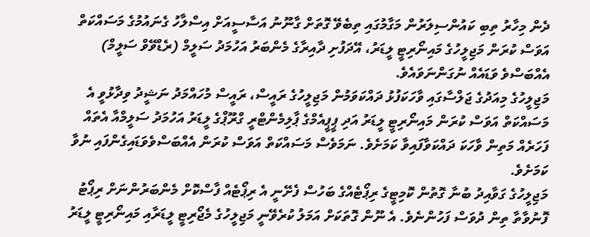ދެން މިހާރު ތިބި ކައުންސިލަރުން މަގާމުގައި ތިބެވޭ ގޮތަށް ގާނޫނު އަސާސީއަށް އިސްލާހު ގެނައުމުގެ މަސައްކަތް އަވަސް ކުރަން މަޖިލީހުގެ މައިނޯރިޓީ ލީޑަރު، އޭދަފުށި ދާއިރާގެ މެންބަރު އަހުމަދު ސަލީމް (ރެޑްވޭވް ސަލީމް) އެއްބަސްވެ ވަޑައެއް ނުގަންނަވައެވެ.
މަޖިލީހުގެ މިއަދުގެ ޖަލްސާގައި ވާހަކަފުޅު ދައްކަވަމުން މަޖިލީހުގެ ރައީސް، ރައީސް މުހައްމަދު ނަޝީދު ވިދާޅުވީ އެ މަސައްކަތް އަވަސް ކުރަން މައިނޯރިޓީ ލީޑަރު އަދި ޕީޕީއެމްގެ ޕާލިމެންޓްރީ ގްރޫޕްގެ ލީޑަރު އަހުމަދު ސަލީމްއާ އެތައް ފަހަރެއް މަތިން ވާހަކަ ދައްކަވާފައިވާ ކަމަށެވެ. ނަމަވެސް މަސައްކަތް އަވަސް ކުރަން އެއްބަސްވެވަޑައިގެންފައި ނުވާ ކަމަށެވެ.
މަޖިލީހުގެ ގަވާއިދު ބުނާ ގޮތުން ކޮމިޓީގެ ރިޕޯޓެއްގެ ބަހުސް ފެށޭނީ އެ ރިޕޯޓެއް ފާސްކޮށް މެންބަރުންނަށް ރިޕޯޓު ފޮނުވާތާ ތިން ދުވަސް ފަހުންނެވެ. އެ ނޫން ގޮތަކަށް އަމަލު ކުރެވޭނީ މަޖިލީހުގެ މެޖޯރިޓީ ލީޑަރާއި މައިނޯރިޓީ ލީޑަރު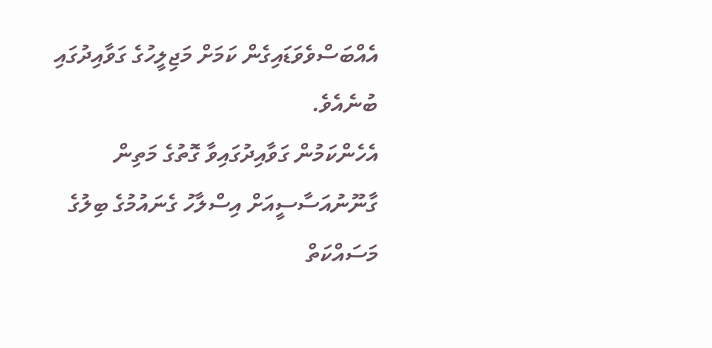އެއްބަސްވެވަޑައިގެން ކަމަށް މަޖިލީހުގެ ގަވާއިދުގައި ބުނެއެވެ.
އެހެންކަމުން ގަވާއިދުގައިވާ ގޮތުގެ މަތިން ގާނޫނުއަސާސީއަށް އިސްލާހު ގެނައުމުގެ ބިލުގެ މަސައްކަތް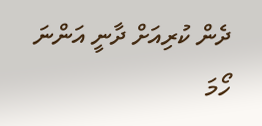ދެން ކުރިއަށް ދާނީ އަންނަ ހޯމަ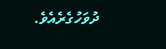ދުވަހުގެރެއެވެ.